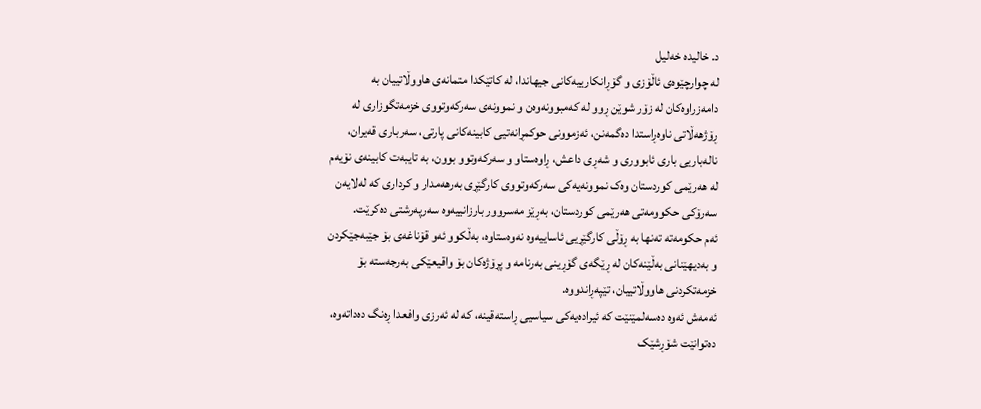د. خالیدە خەلیل
لە چوارچێوەی ئاڵۆزی و گۆڕانکارییەکانی جیهاندا، لە کاتێکدا متمانەی هاووڵاتییان بە دامەزراوەکان لە زۆر شوێن ڕوو لە کەمبوونەوەن و نموونەی سەرکەوتووی خزمەتگوزاری لە ڕۆژهەڵاتی ناوەڕاستدا دەگمەنن، ئەزموونی حوکمڕانەتیی کابینەکانی پارتی، سەرباری قەیران، نالەباریی باری ئابووری و شەڕی داعش، ڕاوەستاو و سەرکەوتوو بوون، بە تایبەت کابینەی نۆیەم لە هەرێمی کوردستان وەک نموونەیەکی سەرکەوتووی کارگێڕی بەرهەمدار و کرداری کە لەلایەن سەرۆکی حکوومەتی هەرێمی کوردستان، بەڕێز مەسروور بارزانییەوە سەرپەرشتی دەکرێت.
ئەم حکومەتە تەنها بە ڕۆڵی کارگێڕیی ئاساییەوە نەوەستاوە، بەڵکوو ئەو قۆناغەی بۆ جێبەجێکردن و بەدیهێنانی بەڵێنەکان لە ڕێگەی گۆڕینی بەرنامە و پڕۆژەکان بۆ واقیعێکی بەرجەستە بۆ خزمەتکردنی هاووڵاتییان، تێپەڕاندووە.
ئەمەش ئەوە دەسەلمێنێت کە ئیرادەیەکی سیاسیی ڕاستەقینە، كە لە ئەرزی وافعدا ڕەنگ دەداتەوە، دەتوانێت شۆڕشێک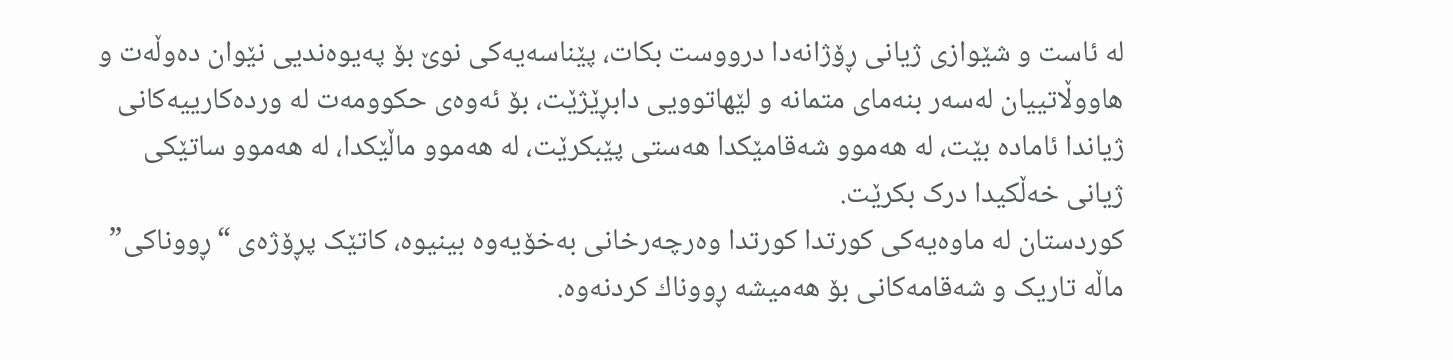لە ئاست و شێوازی ژیانی ڕۆژانەدا درووست بکات، پێناسەیەکی نوێ بۆ پەیوەندیی نێوان دەوڵەت و هاووڵاتییان لەسەر بنەمای متمانە و لێهاتوویی دابڕێژێت، بۆ ئەوەی حکوومەت لە وردەکارییەکانی ژیاندا ئامادە بێت، لە هەموو شەقامێکدا هەستی پێبکرێت، لە هەموو ماڵێکدا، لە هەموو ساتێکی ژیانی خەڵکیدا درک بکرێت.
کوردستان لە ماوەیەکی کورتدا كورتدا وەرچەرخانی بەخۆیەوە بینیوە، کاتێک پڕۆژەی “ڕووناکی” ماڵە تاریک و شەقامەکانی بۆ هەمیشە ڕووناك كردنەوە.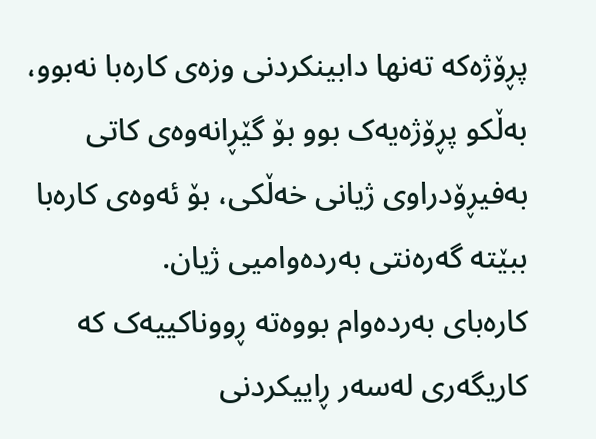پڕۆژەکە تەنها دابینکردنی وزەی کارەبا نەبوو، بەڵکو پڕۆژەیەک بوو بۆ گێڕانەوەی کاتی بەفیڕۆدراوی ژیانی خەڵکی، بۆ ئەوەی کارەبا ببێتە گەرەنتی بەردەوامیی ژیان.
کارەبای بەردەوام بووەتە ڕووناکییەک کە کاریگەری لەسەر ڕاییكردنی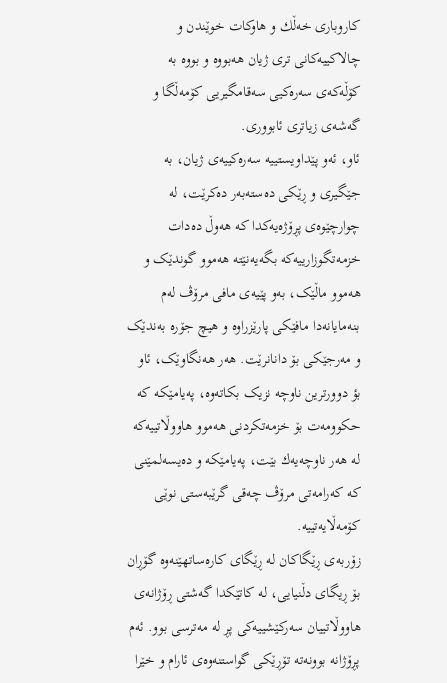كاروباری خەڵك و هاوكات خوێندن و چالاکییەکانی تری ژیان هەبووە و بووە بە کۆڵەکەی سەرەکیی سەقامگیریی کۆمەڵگا و گەشەی زیاتری ئابووری.
ئاو، ئەو پێداویستییە سەرەکییەی ژیان، بە جێگیری و ڕێکی دەستەبەر دەکرێت، لە چوارچێوەی پڕۆژەیەکدا کە هەوڵ دەدات خزمەتگوزارییەکە بگەیەنێتە هەموو گوندێک و هەموو ماڵێک، بەو پێیەی مافی مرۆڤ لەم بنەمایانەدا مافێکی پارێزراوە و هیچ جۆرە بەندێک و مەرجێکی بۆ دانانرێت. هەر هەنگاوێک، ئاو بؤ دوورترین ناوچە نزیک بکاتەوە، پەیامێکە کە حکوومەت بۆ خزمەتکردنی هەموو هاووڵاتییەکە لە هەر ناوچەیەك بێت، پەیامێكە و دەیسەلمێنی کە کەرامەتی مرۆڤ چەقی گرێبەستی نوێی کۆمەڵایەتییە.
زۆربەی ڕێگاکان لە ڕێگای كارەساتهێنەوە گۆڕان بۆ ڕیگای دڵنیایی، لە كاتێكدا گەشتی ڕۆژانەی هاووڵاتییان سەرکێشییەکی پڕ لە مەترسی بوو. ئەم پڕۆژانە بوونەتە تۆڕێکی گواستنەوەی ئارام و خێرا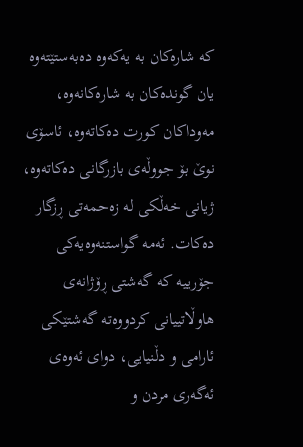کە شارەکان بە یەکەوە دەبەستێتەوە یان گوندەکان بە شارەکانەوە، مەوداکان کورت دەکاتەوە، ئاسۆی نوێ بۆ جووڵەی بازرگانی دەکاتەوە، ژیانی خەڵکی لە زەحمەتی ڕزگار دەکات. ئەمە گواستنەوەیەکی جۆرییە کە گەشتی ڕۆژانەی هاوڵاتییانی کردووەتە گەشتێکی ئارامی و دڵنیایی، دوای ئەوەی ئەگەری مردن و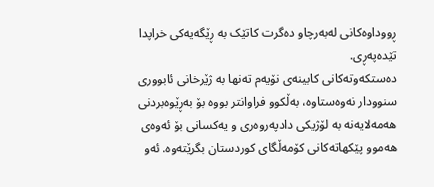ڕووداوەکانی لەبەرچاو دەگرت کاتێک بە ڕێگەیەکی خراپدا تێدەپەڕی.
دەستکەوتەکانی کابینەی نۆیەم تەنها بە ژێرخانی ئابووری سنوودار نەوەستاوە، بەڵکوو فراوانتر بووە بۆ بەڕێوەبردنی هەمەلایەنە بە لۆژیکی دادپەروەری و یەکسانی بۆ ئەوەی هەموو پێکهاتەکانی کۆمەڵگای کوردستان بگرێتەوە. ئەو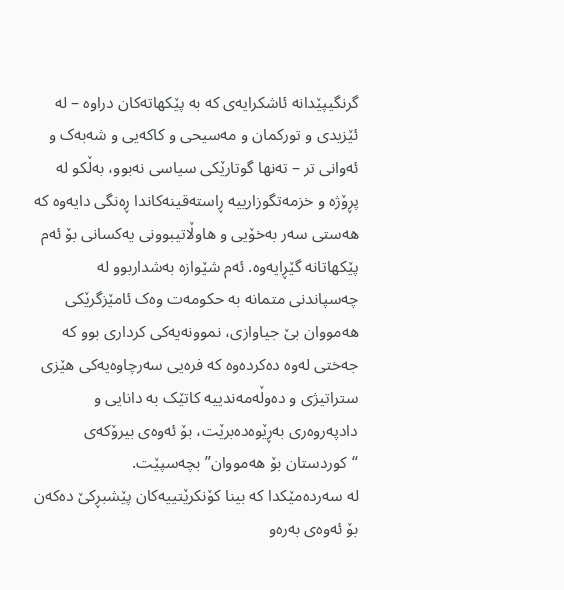گرنگیپێدانە ئاشکرایەی کە بە پێکهاتەکان دراوە – لە ئێزیدی و تورکمان و مەسیحی و کاکەیی و شەبەک و ئەوانی تر – تەنها گوتارێکی سیاسی نەبوو، بەڵکو لە پڕۆژە و خزمەتگوزارییە ڕاستەقینەکاندا ڕەنگی دایەوە کە هەستی سەر بەخۆیی و هاوڵاتیبوونی یەکسانی بۆ ئەم پێکهاتانە گێڕایەوە. ئەم شێوازە بەشداربوو لە چەسپاندنی متمانە بە حکومەت وەک ئامێزگرێکی هەمووان بێ جیاوازی، نموونەیەکی کرداری بوو کە جەختی لەوە دەکردەوە کە فرەیی سەرچاوەیەکی هێزی ستراتیژی و دەوڵەمەندییە کاتێک بە دانایی و دادپەروەری بەڕێوەدەبرێت، بۆ ئەوەی بیرۆکەی “کوردستان بۆ هەمووان” بچەسپێت.
لە سەردەمێکدا کە بینا کۆنکرێتییەکان پێشبڕکێ دەکەن بۆ ئەوەی بەرەو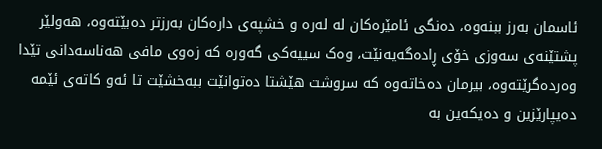ئاسمان بەرز ببنەوە، دەنگی ئامێرەکان لە لەرە و خشپەی دارەکان بەرزتر دەبێتەوە، هەولێر پشتێنەی سەوزی خۆی ڕادەگەیەنێت، وەک سییەکی گەورە کە زەوی مافی هەناسەدانی تێدا وەردەگرێتەوە، بیرمان دەخاتەوە کە سروشت هێشتا دەتوانێت ببەخشێت تا ئەو کاتەی ئێمە دەیپارێزین و دەیکەین بە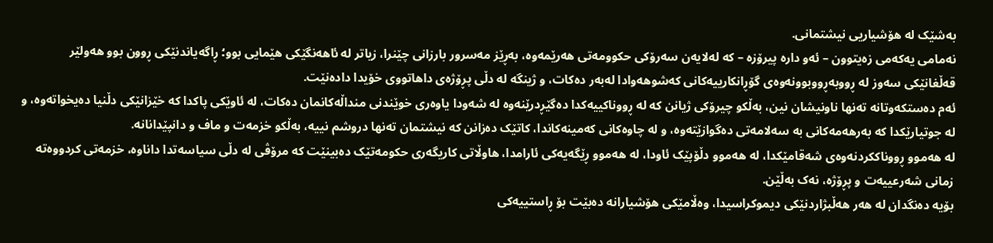بەشێک لە هۆشیاریی نیشتمانی.
نەمامی یەکەمی زەیتوون – ئەو دارە پیرۆزە – کە لەلایەن سەرۆکی حکوومەتی هەرێمەوە، بەڕێز مەسرور بارزانی چێنرا، زیاتر لە ئاهەنگێکی هێمایی بوو؛ ڕاگەیاندنێکی ڕوون بوو هەولێر قەڵغانێکی سەوز لە ڕووبەڕووبوونەوەی گۆڕانکارییەکانی کەشوهەوادا لەبەر دەکات، و ژینگە لە دڵی پڕۆژەی داهاتووی خۆیدا دادەنێت.
ئەم دەستکەوتانە تەنها ناونیشان نین، بەڵکو چیرۆکی ژیانن کە لە ڕووناکییەکدا دەگێڕدرێنەوە لە شەودا یاوەری خوێندنی منداڵەکانمان دەکات، لە ئاوێکی پاکدا کە خێزانێکی دڵنیا دەیخواتەوە، و لە جوتیارێکدا کە بەرهەمەکانی بە سەلامەتی دەگوازێتەوە، و لە چاوەکانی کەمینەکاندا، کاتێک دەزانن کە نیشتمان تەنها دروشم نییە، بەڵکو خزمەت و ماف و دانپێدانانە.
لە هەموو ڕووناککردنەوەی شەقامێکدا، لە هەموو دڵۆپێک ئاودا، لە هەموو ڕێگەیەکی ئارامدا، هاوڵاتی کاریگەری حکومەتێک دەبینێت کە مرۆڤی لە دڵی سیاسەتدا داناوە، خزمەتی کردووەتە زمانی شەرعییەت و پڕۆژە، نەک بەڵێن.
بۆیە دەنگدان لە هەر هەڵبژاردنێکی دیموکراسیدا، وەڵامێکی هۆشیارانە دەبێت بۆ ڕاستییەکی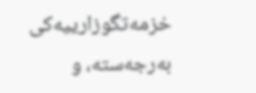خزمەتگوزارییەکی بەرجەستە، و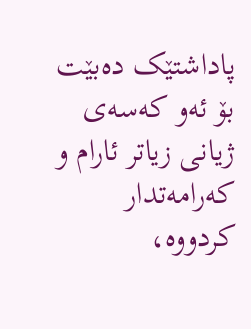پاداشتێک دەبێت بۆ ئەو کەسەی ژیانی زیاتر ئارام و کەرامەتدار کردووە،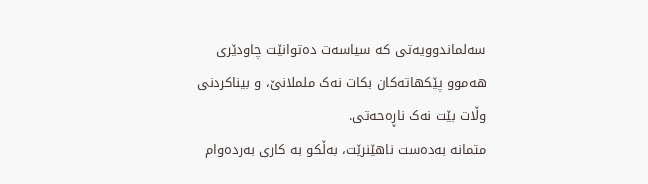سەلماندوویەتی کە سیاسەت دەتوانێت چاودێری هەموو پێکهاتەکان بکات نەک ململانێ، و بیناکردنی وڵات بێت نەک ناڕەحەتی.
متمانە بەدەست ناهێنرێت، بەڵکو بە کاری بەردەوام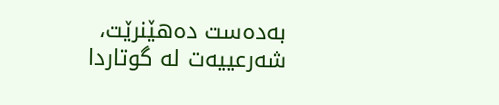بەدەست دەهێنرێت، شەرعییەت لە گوتاردا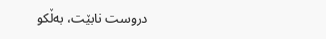دروست نابێت، بەڵکو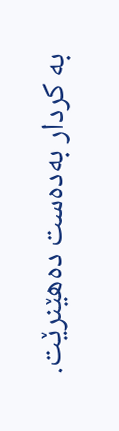بە کردار بەدەست دەهێنرێت.